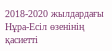2018-2020 жылдардағы Нұра-Есіл өзенінің қасиетті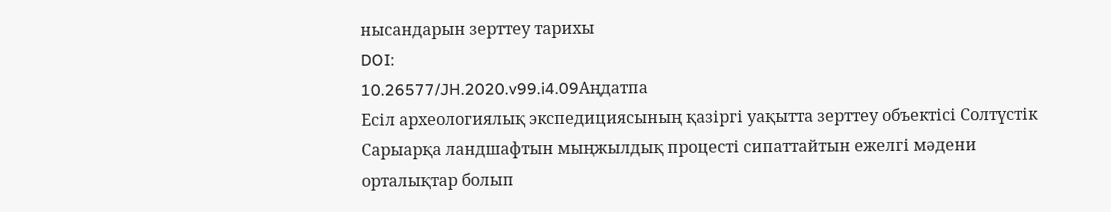нысандарын зерттеу тарихы
DOI:
10.26577/JH.2020.v99.i4.09Аңдатпа
Есіл археологиялық экспедициясының қазіргі уақытта зерттеу объектісі Солтүстік Сарыарқа ландшафтын мыңжылдық процесті сипаттайтын ежелгі мәдени орталықтар болып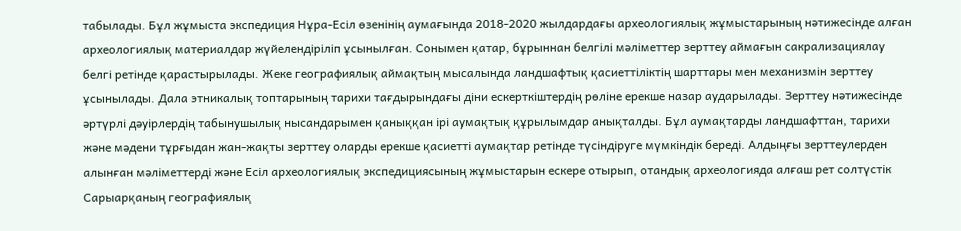табылады. Бұл жұмыста экспедиция Нұра-Есіл өзенінің аумағында 2018-2020 жылдардағы археологиялық жұмыстарының нәтижесінде алған археологиялық материалдар жүйелендіріліп ұсынылған. Сонымен қатар, бұрыннан белгілі мәліметтер зерттеу аймағын сакрализациялау белгі ретінде қарастырылады. Жеке географиялық аймақтың мысалында ландшафтық қасиеттіліктің шарттары мен механизмін зерттеу ұсынылады. Дала этникалық топтарының тарихи тағдырындағы діни ескерткіштердің рөліне ерекше назар аударылады. Зерттеу нәтижесінде әртүрлі дәуірлердің табынушылық нысандарымен қаныққан ірі аумақтық құрылымдар анықталды. Бұл аумақтарды ландшафттан, тарихи және мәдени тұрғыдан жан-жақты зерттеу оларды ерекше қасиетті аумақтар ретінде түсіндіруге мүмкіндік береді. Алдыңғы зерттеулерден алынған мәліметтерді және Есіл археологиялық экспедициясының жұмыстарын ескере отырып, отандық археологияда алғаш рет солтүстік Сарыарқаның географиялық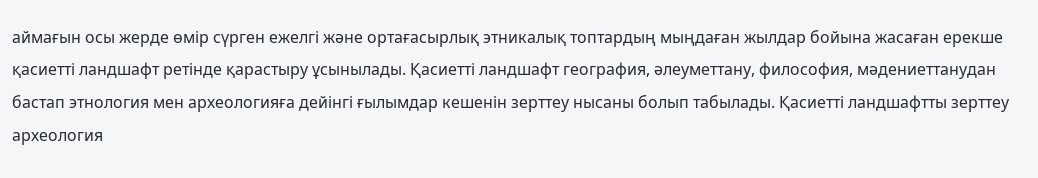аймағын осы жерде өмір сүрген ежелгі және ортағасырлық этникалық топтардың мыңдаған жылдар бойына жасаған ерекше қасиетті ландшафт ретінде қарастыру ұсынылады. Қасиетті ландшафт география, әлеуметтану, философия, мәдениеттанудан бастап этнология мен археологияға дейінгі ғылымдар кешенін зерттеу нысаны болып табылады. Қасиетті ландшафтты зерттеу археология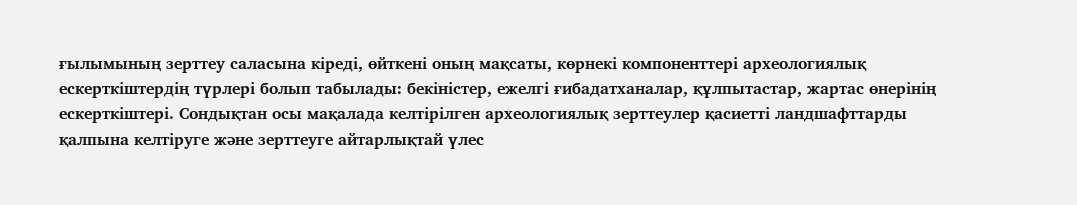ғылымының зерттеу саласына кіреді, өйткені оның мақсаты, көрнекі компоненттері археологиялық ескерткіштердің түрлері болып табылады: бекіністер, ежелгі ғибадатханалар, құлпытастар, жартас өнерінің ескерткіштері. Сондықтан осы мақалада келтірілген археологиялық зерттеулер қасиетті ландшафттарды қалпына келтіруге және зерттеуге айтарлықтай үлес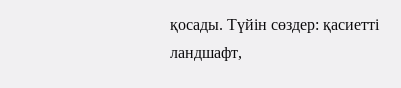қосады. Түйін сөздер: қасиетті ландшафт,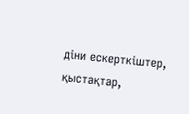діни ескерткіштер, қыстақтар,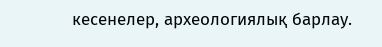кесенелер, археологиялық барлау.